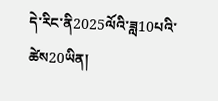དེ་རིང་ནི2025ལོའི་ཟླ10པའི་ཚེས20ཡིན།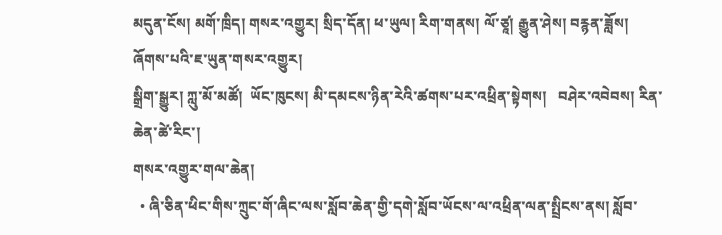མདུན་ངོས། མགོ་ཁྲིད། གསར་འགྱུར། སྲིད་དོན། ཕ་ཡུལ། རིག་གནས། ལོ་ཙཱ། རྒྱུན་ཤེས། བརྙན་ཟློས།
ཞོགས་པའི་ཇ་ཡུན་གསར་འགྱུར།
སྒྲིག་སྒྱུར། ཀླུ་མོ་མཚོ།  ཡོང་ཁུངས། མི་དམངས་ཉིན་རེའི་ཚགས་པར་འཕྲིན་སྟེགས།   བཤེར་འབེབས། རིན་ཆེན་ཚེ་རིང་།
གསར་འགྱུར་གལ་ཆེན།
  • ཞི་ཅིན་ཕིང་གིས་ཀྲུང་གོ་ཞིང་ལས་སློབ་ཆེན་གྱི་དགེ་སློབ་ཡོངས་ལ་འཕྲིན་ལན་སྤྲིངས་ནས། སློབ་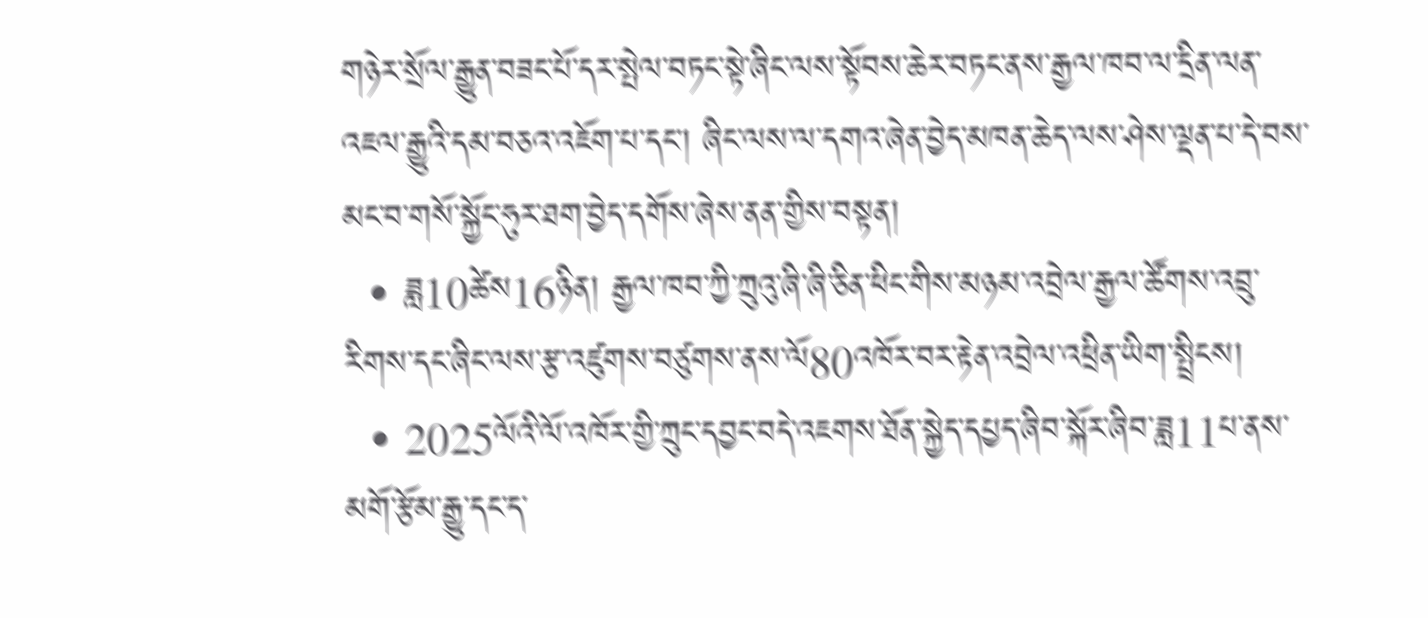གཉེར་སྲོལ་རྒྱུན་བཟང་པོ་དར་སྤེལ་བཏང་སྟེ་ཞིང་ལས་སྟོབས་ཆེར་བཏང་ནས་རྒྱལ་ཁབ་ལ་དྲིན་ལན་འཇལ་རྒྱུའི་དམ་བཅའ་འཇོག་པ་དང་། ཞིང་ལས་ལ་དགའ་ཞེན་བྱེད་མཁན་ཆེད་ལས་ཤེས་ལྡན་པ་དེ་བས་མང་བ་གསོ་སྐྱོང་ཧུར་ཐག་བྱེད་དགོས་ཞེས་ནན་གྱིས་བསྟན།
  • ཟླ10ཚེས16ཉིན། རྒྱལ་ཁབ་ཀྱི་ཀྲུའུ་ཞི་ཞི་ཅིན་ཕིང་གིས་མཉམ་འབྲེལ་རྒྱལ་ཚོགས་འབྲུ་རིགས་དང་ཞིང་ལས་རྩ་འཛུགས་བཙུགས་ནས་ལོ80འཁོར་བར་རྟེན་འབྲེལ་འཕྲིན་ཡིག་སྤྲིངས།
  • 2025ལོའི་ལོ་འཁོར་གྱི་ཀྲུང་དབྱང་བདེ་འཇགས་ཐོན་སྐྱེད་དཔྱད་ཞིབ་སྐོར་ཞིབ་ཟླ11པ་ནས་མགོ་རྩོམ་རྒྱུ་དང་ད་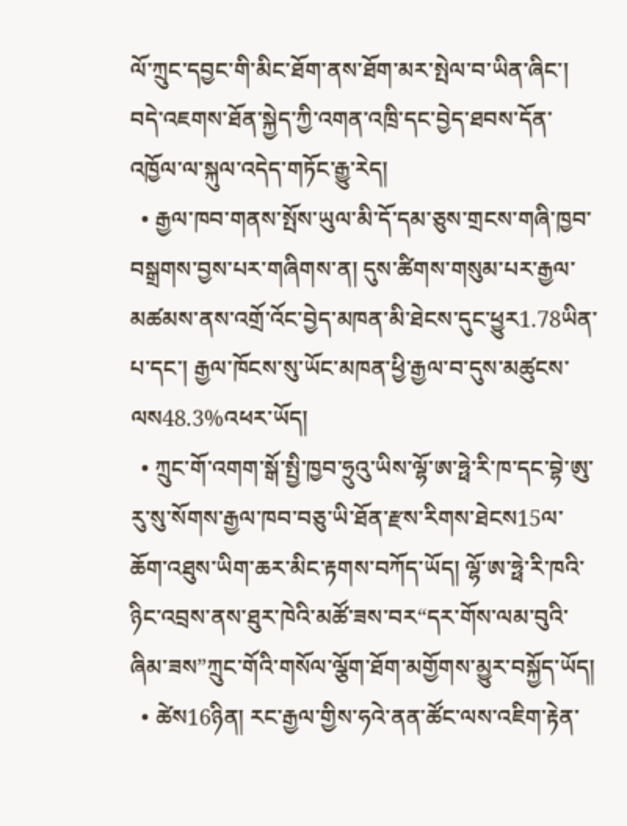ལོ་ཀྲུང་དབྱང་གི་མིང་ཐོག་ནས་ཐོག་མར་སྤེལ་བ་ཡིན་ཞིང་། བདེ་འཇགས་ཐོན་སྐྱེད་ཀྱི་འགན་འཁྲི་དང་བྱེད་ཐབས་དོན་འཁྱོལ་ལ་སྐུལ་འདེད་གཏོང་རྒྱུ་རེད།
  • རྒྱལ་ཁབ་གནས་སྤོས་ཡུལ་མི་དོ་དམ་ཅུས་གྲངས་གཞི་ཁྱབ་བསྒྲགས་བྱས་པར་གཞིགས་ན། དུས་ཚིགས་གསུམ་པར་རྒྱལ་མཚམས་ནས་འགྲོ་འོང་བྱེད་མཁན་མི་ཐེངས་དུང་ཕྱུར1.78ཡིན་པ་དང་། རྒྱལ་ཁོངས་སུ་ཡོང་མཁན་ཕྱི་རྒྱལ་བ་དུས་མཚུངས་ལས48.3%འཕར་ཡོད།
  • ཀྲུང་གོ་འགག་སྒོ་སྤྱི་ཁྱབ་ཧྲུའུ་ཡིས་ལྷོ་ཨ་ཧྥེ་རི་ཁ་དང་བྷེ་ཨུ་རུ་སུ་སོགས་རྒྱལ་ཁབ་བཅུ་ཡི་ཐོན་རྫས་རིགས་ཐེངས15ལ་ཆོག་འཐུས་ཡིག་ཆར་མིང་རྟགས་བཀོད་ཡོད། ལྷོ་ཨ་ཧྥེ་རི་ཁའི་ཉིང་འབྲས་ནས་ཐུར་ཁེའི་མཚོ་ཟས་བར“དར་གོས་ལམ་བུའི་ཞིམ་ཟས”ཀྲུང་གོའི་གསོལ་ལྕོག་ཐོག་མགྱོགས་མྱུར་བསྐྱོད་ཡོད།
  • ཚེས16ཉིན། རང་རྒྱལ་གྱིས་ཧའེ་ནན་ཚོང་ལས་འཇིག་རྟེན་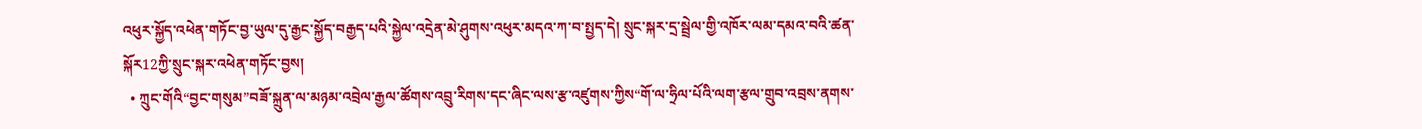འཕུར་སྐྱོད་འཕེན་གཏོང་བྱ་ཡུལ་དུ་རྒྱང་སྐྱོད་བརྒྱད་པའི་སྐྱེལ་འདྲེན་མེ་ཤུགས་འཕུར་མདའ་ཀ་བ་སྤྱད་དེ། སྲུང་སྐར་དྲ་སྦྲེལ་གྱི་འཁོར་ལམ་དམའ་བའི་ཚན་སྐོར12ཀྱི་སྲུང་སྐར་འཕེན་གཏོང་བྱས།
  • ཀྲུང་གོའི“བྱང་གསུམ”བཟོ་སྐྲུན་ལ་མཉམ་འབྲེལ་རྒྱལ་ཚོགས་འབྲུ་རིགས་དང་ཞིང་ལས་རྩ་འཛུགས་ཀྱིས“གོ་ལ་ཧྲིལ་པོའི་ལག་རྩལ་གྲུབ་འབྲས་ནགས་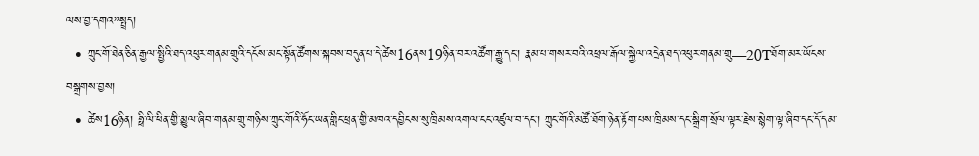ལས་བྱ་དགའ”སྤྲད།
  • ཀྲུང་གོ་ཐེན་ཅིན་རྒྱལ་སྤྱིའི་ཐད་འཕུར་གནམ་གྲུའི་དངོས་མང་སྟོན་ཚོགས་སྐབས་བདུན་པ་དེ་ཚེས16ནས19ཉིན་བར་འཚོག་རྒྱུ་དང་། རྣམ་པ་གསར་བའི་འཕྲལ་རྒོལ་སྐྱེལ་འདྲེན་ཐད་འཕུར་གནམ་གྲུ—20Tཐོག་མར་ཡོངས་བསྒྲགས་བྱས།
  • ཚེས16ཉིན། ཧྥི་ལི་ཕིན་གྱི་མྱུལ་ཞིབ་གནམ་གྲུ་གཉིས་ཀྲུང་གོའི་ཧོང་ཡན་གླིང་ཕྲན་གྱི་མཁའ་དབྱིངས་སུ་ཁྲིམས་འགལ་ངང་འཛུལ་བ་དང་། ཀྲུང་གོའི་མཚོ་ཐོག་ཉེན་རྟོག་པས་ཁྲིམས་དང་སྒྲིག་སྲོལ་ལྟར་རྗེས་སྙེག་ལྟ་ཞིབ་དང་དོ་དམ་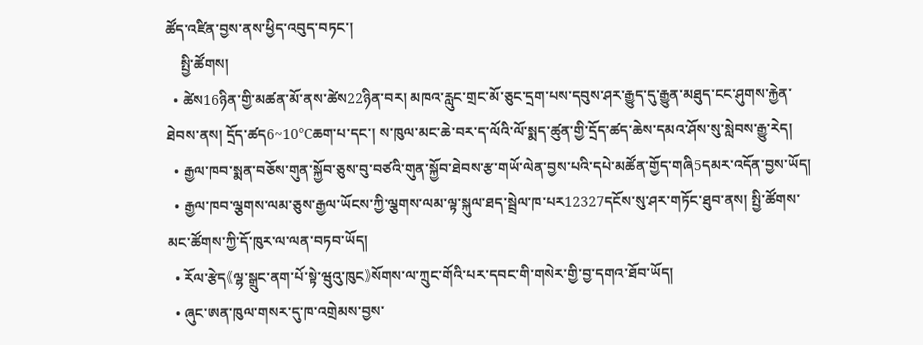ཚོད་འཛིན་བྱས་ནས་ཕྱིད་འབུད་བཏང་།
    སྤྱི་ཚོགས།
  • ཚེས16ཉིན་གྱི་མཚན་མོ་ནས་ཚེས22ཉིན་བར། མཁའ་རླུང་གྲང་མོ་ཅུང་དྲག་པས་དབུས་ཤར་རྒྱུད་དུ་རྒྱུན་མཐུད་ངང་ཤུགས་རྐྱེན་ཐེབས་ནས། དྲོད་ཚད6~10℃ཆག་པ་དང་། ས་ཁུལ་མང་ཆེ་བར་ད་ལོའི་ལོ་སྨད་ཚུན་གྱི་དྲོད་ཚད་ཆེས་དམའ་ཤོས་སུ་སླེབས་རྒྱུ་རེད།
  • རྒྱལ་ཁབ་སྨན་བཅོས་གུན་སྐྱོབ་ཅུས་བུ་བཙའི་གུན་སྐྱོབ་ཐེབས་རྩ་གཡོ་ལེན་བྱས་པའི་དཔེ་མཚོན་གྱོད་གཞི5དམར་འདོན་བྱས་ཡོད།
  • རྒྱལ་ཁབ་ལྕགས་ལམ་ཅུས་རྒྱལ་ཡོངས་ཀྱི་ལྕགས་ལམ་ལྟ་སྐུལ་ཐད་སྦྲེལ་ཁ་པར12327དངོས་སུ་ཤར་གཏོང་ཐུབ་ནས། སྤྱི་ཚོགས་མང་ཚོགས་ཀྱི་དོ་ཁུར་ལ་ལན་བཏབ་ཡོད།
  • རོལ་རྩེད《ལྷ་སྒྲུང་ནག་པོ་སྟེ་ཝུའུ་ཁུང》སོགས་ལ་ཀྲུང་གོའི་པར་དབང་གི་གསེར་གྱི་བྱ་དགའ་ཐོབ་ཡོད།
  • ཞུང་ཨན་ཁུལ་གསར་དུ་ཁ་འགྲེམས་བྱས་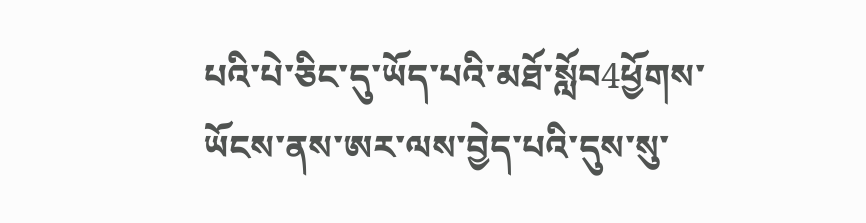པའི་པེ་ཅིང་དུ་ཡོད་པའི་མཐོ་སློབ4ཕྱོགས་ཡོངས་ནས་ཨར་ལས་བྱེད་པའི་དུས་སུ་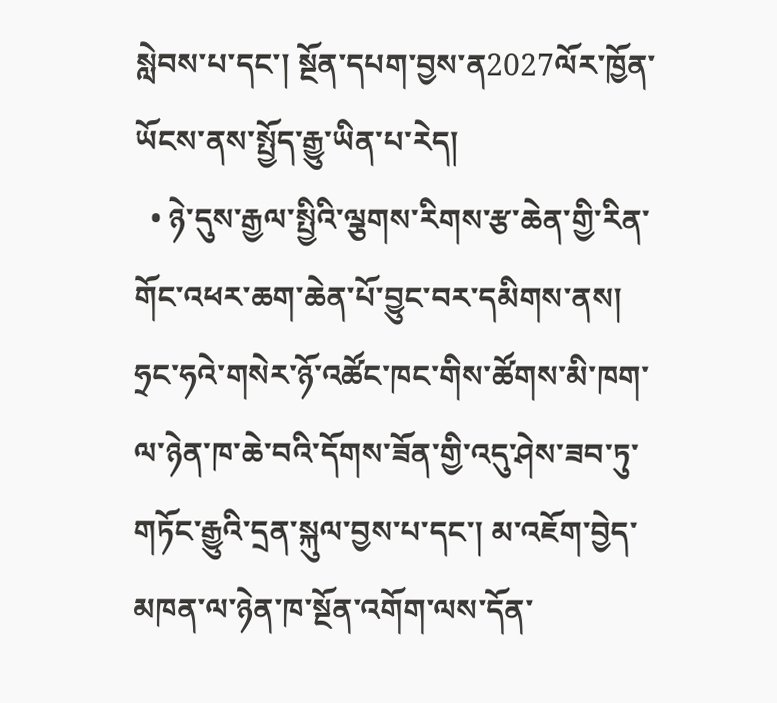སླེབས་པ་དང་། སྔོན་དཔག་བྱས་ན2027ལོར་ཁྱོན་ཡོངས་ནས་སྤྱོད་རྒྱུ་ཡིན་པ་རེད།
  • ཉེ་དུས་རྒྱལ་སྤྱིའི་ལྕགས་རིགས་རྩ་ཆེན་གྱི་རིན་གོང་འཕར་ཆག་ཆེན་པོ་བྱུང་བར་དམིགས་ནས། ཧྲང་ཧའེ་གསེར་ཉོ་འཚོང་ཁང་གིས་ཚོགས་མི་ཁག་ལ་ཉེན་ཁ་ཆེ་བའི་དོགས་ཟོན་གྱི་འདུ་ཤེས་ཟབ་ཏུ་གཏོང་རྒྱུའི་དྲན་སྐུལ་བྱས་པ་དང་། མ་འཇོག་བྱེད་མཁན་ལ་ཉེན་ཁ་སྔོན་འགོག་ལས་དོན་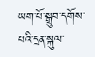ཡག་པོ་སྒྲུབ་དགོས་པའི་དྲན་སྐུལ་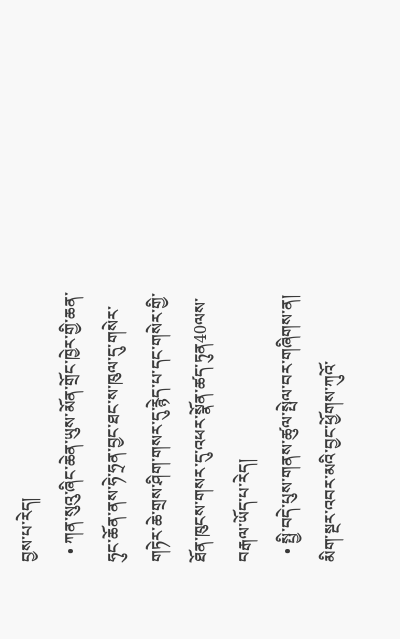བྱས་པ་རེད།
  • ཀན་སུའུ་ཞིང་ཆེན་ཡུས་མོན་གྲོང་ཁྱེར་གྱི་ཆན་ཧུང་ཆོན་ནས་ཧེ་ཧྲན་བྱང་ཐང་ས་ཁུལ་དུ་གསེར་གཏེར་ཆེ་གྲས་ཤིག་གསར་དུ་རྙེད་པ་དང་གསེར་གྱི་ཐོན་ཁུངས་གསར་དུ་འཕར་སྣོན་ཚད་ཏུན40ལས་བརྒལ་ཡོད་པ་རེད།
  • སྤྱི་བདེ་པུས་གནས་ཚུལ་སྤེལ་བར་གཞིགས་ན། མིག་སྔར་འབར་མའི་བྱང་ཕྱོགས་ཀུའོ་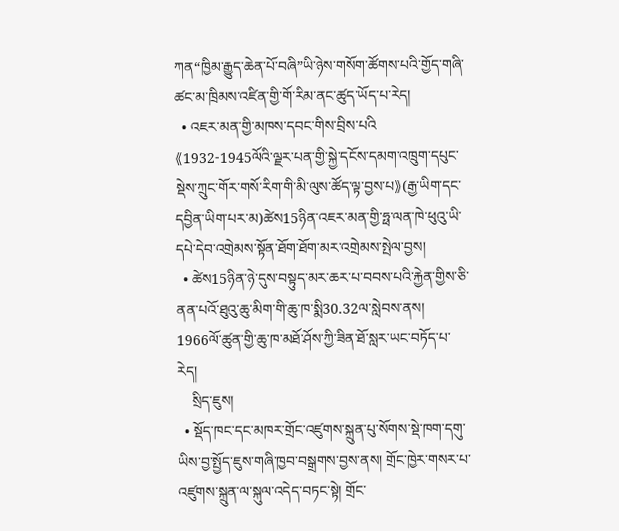ཀན“ཁྱིམ་རྒྱུད་ཆེན་པོ་བཞི”ཡི་ཉེས་གསོག་ཚོགས་པའི་གྱོད་གཞི་ཚང་མ་ཁྲིམས་འཛིན་གྱི་གོ་རིམ་ནང་ཚུད་ཡོད་པ་རེད།
  • འཇར་མན་གྱི་མཁས་དབང་གིས་བྲིས་པའི《1932-1945ལོའི་ལྗར་པན་གྱི་སྐྱེ་དངོས་དམག་འཁྲུག་དཔུང་སྡེས་ཀྲུང་གོར་གསོ་རིག་གི་མི་ལུས་ཚོད་ལྟ་བྱས་པ》(རྒྱ་ཡིག་དང་དབྱིན་ཡིག་པར་མ)ཚེས15ཉིན་འཇར་མན་གྱི་ཧྥ་ལན་ཁེ་ཕུའུ་ཡི་དཔེ་དེབ་འགྲེམས་སྟོན་ཐོག་ཐོག་མར་འགྲེམས་སྤེལ་བྱས།
  • ཚེས15ཉིན་ཉེ་དུས་བསྟུད་མར་ཆར་པ་བབས་པའི་རྐྱེན་གྱིས་ཅི་ནན་པའོ་ཐུའུ་ཆུ་མིག་གི་ཆུ་ཁ་སྨི30.32ལ་སླེབས་ནས། 1966ལོ་ཚུན་གྱི་ཆུ་ཁ་མཐོ་ཤོས་ཀྱི་ཟིན་ཐོ་སླར་ཡང་བཏོད་པ་རེད།
    སྲིད་ཇུས།
  • སྡོད་ཁང་དང་མཁར་གྲོང་འཛུགས་སྐྲུན་པུ་སོགས་སྡེ་ཁག་དགུ་ཡིས་བྱ་སྤྱོད་ཇུས་གཞི་ཁྱབ་བསྒྲགས་བྱས་ནས། གྲོང་ཁྱེར་གསར་པ་འཛུགས་སྐྲུན་ལ་སྐུལ་འདེད་བཏང་སྟེ། གྲོང་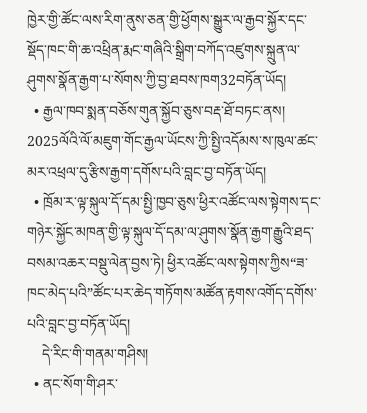ཁྱེར་གྱི་ཚོང་ལས་རིག་ནུས་ཅན་གྱི་ཕྱོགས་སྒྱུར་ལ་རྒྱབ་སྐྱོར་དང་སྡོད་ཁང་གི་ཆ་འཕྲིན་རྨང་གཞིའི་སྒྲིག་བཀོད་འཛུགས་སྐྲུན་ལ་ཤུགས་སྣོན་རྒྱག་པ་སོགས་ཀྱི་བྱ་ཐབས་ཁག32བཏོན་ཡོད།
  • རྒྱལ་ཁབ་སྨན་བཅོས་གུན་སྐྱོབ་ཅུས་བརྡ་ཐོ་བཏང་ནས། 2025ལོའི་ལོ་མཇུག་གོང་རྒྱལ་ཡོངས་ཀྱི་སྤྱི་འདོམས་ས་ཁུལ་ཚང་མར་འཕྲལ་དུ་རྩིས་རྒྱག་དགོས་པའི་བླང་བྱ་བཏོན་ཡོད།
  • ཁྲོམ་ར་ལྟ་སྐུལ་དོ་དམ་སྤྱི་ཁྱབ་ཅུས་ཕྱིར་འཚོང་ལས་སྟེགས་དང་གཉེར་སྐྱོང་མཁན་གྱི་ལྟ་སྐུལ་དོ་དམ་ལ་ཤུགས་སྣོན་རྒྱག་རྒྱུའི་ཐད་བསམ་འཆར་བསྡུ་ལེན་བྱས་ཏེ། ཕྱིར་འཚོང་ལས་སྟེགས་ཀྱིས“ཟ་ཁང་མེད་པའི”ཚོང་པར་ཆེད་གཏོགས་མཚོན་རྟགས་འགོད་དགོས་པའི་བླང་བྱ་བཏོན་ཡོད།
    དེ་རིང་གི་གནམ་གཤིས།
  • ནང་སོག་གི་ཤར་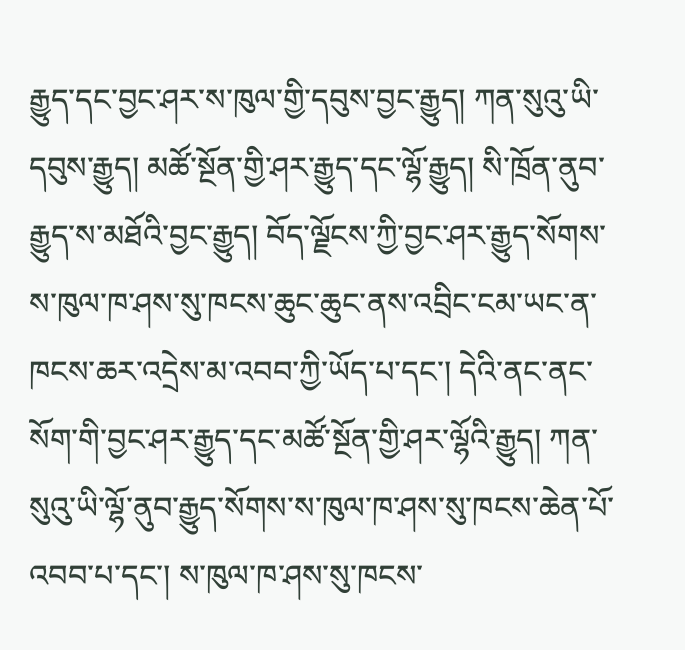རྒྱུད་དང་བྱང་ཤར་ས་ཁུལ་གྱི་དབུས་བྱང་རྒྱུད། ཀན་སུའུ་ཡི་དབུས་རྒྱུད། མཚོ་སྔོན་གྱི་ཤར་རྒྱུད་དང་ལྷོ་རྒྱུད། སི་ཁྲོན་ནུབ་རྒྱུད་ས་མཐོའི་བྱང་རྒྱུད། བོད་ལྗོངས་ཀྱི་བྱང་ཤར་རྒྱུད་སོགས་ས་ཁུལ་ཁ་ཤས་སུ་ཁངས་ཆུང་ཆུང་ནས་འབྲིང་ངམ་ཡང་ན་ཁངས་ཆར་འདྲེས་མ་འབབ་ཀྱི་ཡོད་པ་དང་། དེའི་ནང་ནང་སོག་གི་བྱང་ཤར་རྒྱུད་དང་མཚོ་སྔོན་གྱི་ཤར་ལྷོའི་རྒྱུད། ཀན་སུའུ་ཡི་ལྷོ་ནུབ་རྒྱུད་སོགས་ས་ཁུལ་ཁ་ཤས་སུ་ཁངས་ཆེན་པོ་འབབ་པ་དང་། ས་ཁུལ་ཁ་ཤས་སུ་ཁངས་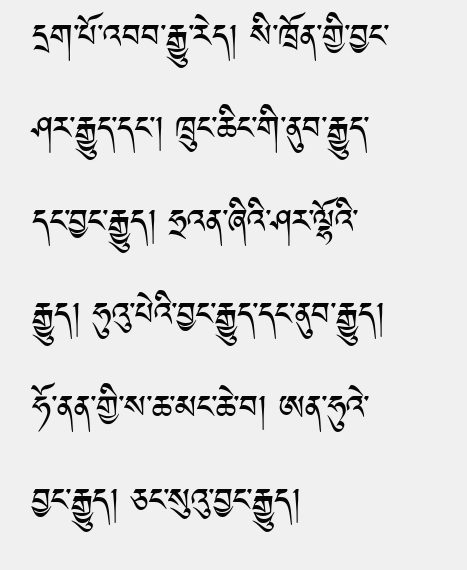དྲག་པོ་འབབ་རྒྱུ་རེད། སི་ཁྲོན་གྱི་བྱང་ཤར་རྒྱུད་དང་། ཁྲུང་ཆིང་གི་ནུབ་རྒྱུད་དང་བྱང་རྒྱུད། ཧྲའན་ཞིའི་ཤར་ལྷོའི་རྒྱུད། ཧུའུ་པེའི་བྱང་རྒྱུད་དང་ནུབ་རྒྱུད། ཧོ་ནན་གྱི་ས་ཆ་མང་ཆེ་བ། ཨན་ཧུའེ་བྱང་རྒྱུད། ཅང་སུའུ་བྱང་རྒྱུད།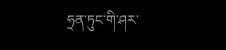ཧྲན་ཏུང་གི་ཤར་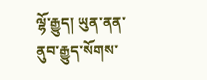ལྷོ་རྒྱུད། ཡུན་ནན་ནུབ་རྒྱུད་སོགས་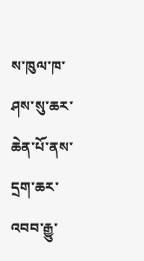ས་ཁུལ་ཁ་ཤས་སུ་ཆར་ཆེན་པོ་ནས་དྲག་ཆར་འབབ་རྒྱུ་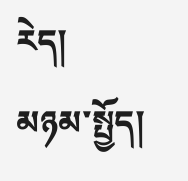རེད།
མཉམ་སྤྱོད།